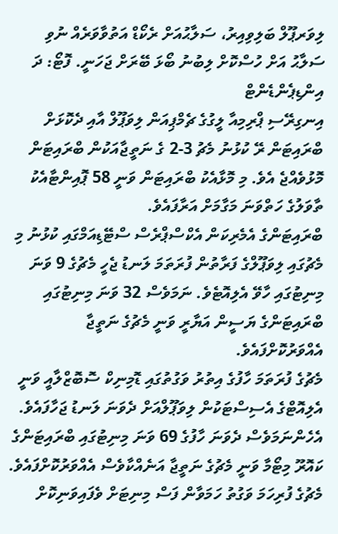ލިވަރޕޫލް ބަލިވިއިރު، ސަލާޙުއަށް ރެކޯޑް އަތުވާވަރެއް ނުވި
ސަލާޙު އަށް ހުސްކޮށް ލިބުނު ބޯޅަ ބޭރަށް ޖަހަނީ. ފޮޓޯ: ދަ އިންޑިޕެންޑެންޓް
އިނގިރޭސި ޕްރިމިއާ ލީގުގެ ޗެމްޕިއަން ލިވަޕޫލް އާއި ދެކޮޅަށް ބްރައިޓަން ރޭ ކުޅުނު މެޗު 3-2 ގެ ނަތީޖާއަކުން ބްރައިޓަން މޮޅުވެއްޖެ އެވެ. މި މޮޅާއެކު ބްރައިޓަން ވަނީ 58 ޕޮއިންޓާއެކު ތާވަލުގެ ހަތްވަނަ މަގާމަށް އަރާފައެވެ.
ބްރައިޓަންގެ އެމެރިކަން އެކްސްޕްރެސް ސްޓޭޑިއަމްގައި ކުޅުނު މި މެޗުގައި ލިވަޕޫލްގެ ފަރާތުން ފުރަތަމަ ލަނޑު ޖެހީ މެޗުގެ 9 ވަނަ މިނިޓުގައި ހާވޭ އެލިއޮޓެވެ. ނަމަވެސް 32 ވަނަ މިނިޓުގައި ބްރައިޓަންގެ ޔަސީން އަޔާރީ ވަނީ މެޗުގެ ނަތީޖާ އެއްވަރުކޮށްފައެވެ.
މެޗުގެ ފުރަތަމަ ހާފުގެ އިތުރު ވަގުތުގައި ޑޮމިނިކް ސޮބޮޒްލާއީ ވަނީ އެލިއޮޓްގެ އެސިސްޓަކުން ލިވަޕޫލްއަށް ދެވަނަ ލަނޑު ޖަހާފައެވެ. އެހެންނަމަވެސް ދެވަނަ ހާފުގެ 69 ވަނަ މިނިޓުގައި ބްރައިޓަންގެ ކައޮރޫ މިޓޯމާ ވަނީ މެޗުގެ ނަތީޖާ އަނެއްކާވެސް އެއްވަރުކޮށްފައެވެ. މެޗުގެ ފުރިހަމަ ވަގުތު ހަމަވާން ފަސް މިނިޓަށް ވެފައިވަނިކޮށް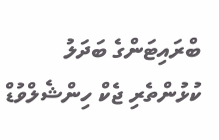ބްރައިޓަންގެ ބަދަލު ކުޅުންތެރި ޖެކް ހިންޝެލްވުޑް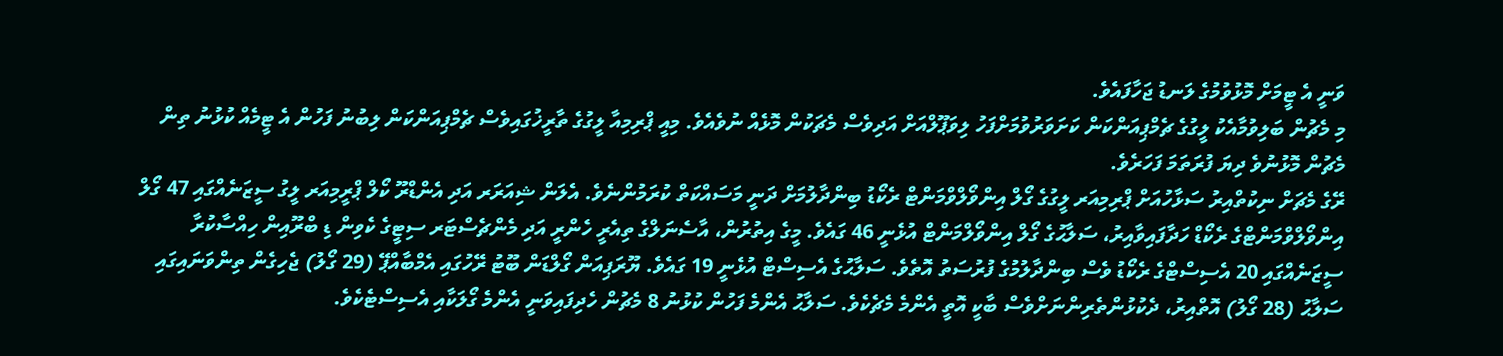ވަނީ އެ ޓީމަށް މޮޅުވުމުގެ ލަނޑު ޖަހާފައެވެ.
މި މެޗުން ބަލިވުމާއެކު ލީގުގެ ޗެމްޕިއަންކަން ކަށަވަރުވުމަށްފަހު ލިވަޕޫލްއަށް އަދިވެސް މެޗަކުން މޮޅެއް ނުވެއެވެ. މިއީ ޕްރިމިއާ ލީގުގެ ތާރީޚުގައިވެސް ޗެމްޕިއަންކަން ލިބުނު ފަހުން އެ ޓީމެއް ކުޅުނު ތިން މެޗުން މޮޅުނުވެ ދިޔަ ފުރަތަމަ ފަހަރެވެ.
ރޭގެ މެޗަށް ނިކުތްއިރު ސަޅާހުއަށް ޕްރިމިއަރ ލީގުގެ ގޯލް އިންވޯލްވްމަންޓް ރެކޯޑު ބިންދާލުމަށް ދަނީ މަސައްކަތް ކުރަމުންނެވެ. އެލަން ޝިއަރަރ އަދި އެންޑްރޫ ކޯލް ޕްރީމިއަރ ލީގު ސީޒަނެއްގައި 47 ގޯލް އިންވޯލްވްމަންޓްގެ ރެކޯޑް ހަދާފައިވާއިރު، ސަލާޙުގެ ގޯލް އިންވޯލްމަންޓް އުޅެނީ 46 ގައެވެ. މީގެ އިތުރުން، އާސެނަލްގެ ތިއެރީ ހެންރީ އަދި މެންޗެސްޓަރ ސިޓީގެ ކެވިން ޑި ބްރޫއިން ހިއްސާކުރާ ސީޒަނެއްގައި 20 އެސިސްޓްގެ ރެކޯޑު ވެސް ބިންދާލުމުގެ ފުރުސަތު އޮތެވެ. ސަލާޙުގެ އެސިސްޓް އުޅެނީ 19 ގައެވެ. ޔޫރަޕިއަން ގޯލްޑަން ބޫޓު ރޭހުގައި އެމްބާއްޕޭ (29 ގޯލު) ޖެހިގެން ތިންވަނައިގައި ސަލާޙު (28 ގޯލު) އޮތްއިރު، ދެކުޅުންތެރިންނަށްވެސް ބާކީ އޮތީ އެންމެ މެޗެކެވެ. ސަލާޙު އެންމެ ފަހުން ކުޅުނު 8 މެޗުން ހެދިފައިވަނީ އެންމެ ގޯލަކާއި އެސިސްޓެކެވެ.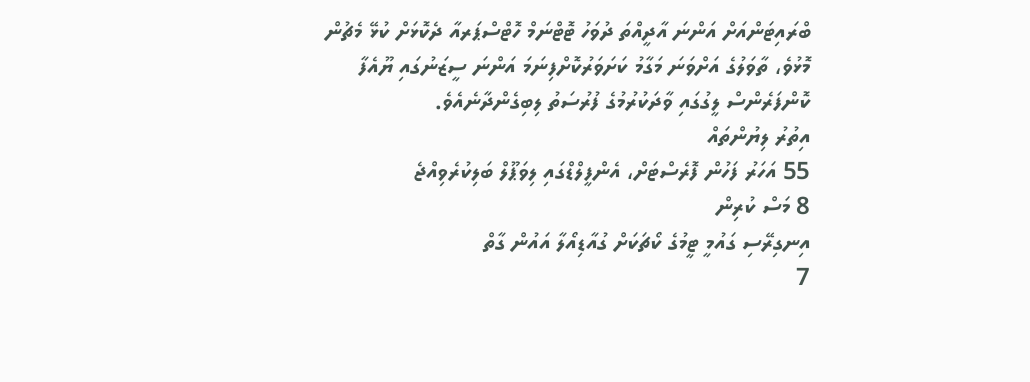ބްރައިޓަންއަށް އަންނަ އާދީއްތަ ދުވަހު ޓޮޓްނަމް ހޮޓްސްޕަރއާ ދެކޮޅަށް ކުޅޭ މެޗުން މޮޅުވެ، ތާވަލުގެ އަށްވަނަ މަގާމު ކަށަވަރުކޮށްފިނަމަ އަންނަ ސީޒަނުގައި ޔޫއެފާ ކޮންފަރެންސް ލީގުގައި ވާދަކުރުމުގެ ފުރުސަތު ލިބިގެންދާނެއެވެ.
އިތުރު ލިޔުންތައް
55 އަހަރު ފަހުން ފޮރެސްޓަށް، އެންފީލްޑްގައި ލިވަޕޫލް ބަލިކުރެވިއްޖެ
8 މަސް ކުރިން
އިނގިރޭސި ގައުމީ ޓީމުގެ ކޯޗަކަށް ގުއާޑިއޯލާ އައުން ގާތް
7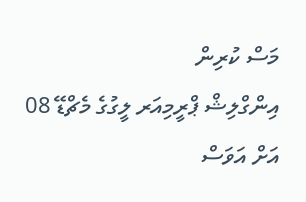މަސް ކުރިން
އިންގްލިޝް ޕްރީމިއަރ ލީގުގެ މެޗްޑޭ 08 އަށް އަވަސް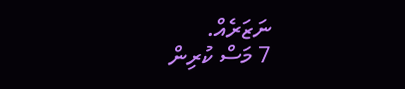ނަޒަރެއް.
7 މަސް ކުރިން